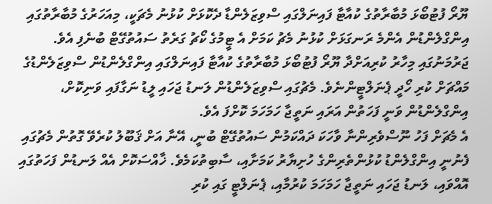ޔޫރޯ ފުޓުބޯޅަ މުބާރާތުގެ ކުއާޓާ ފައިނަލްގައި ސްވިޒަލެންޑާ ދެކޮޅަށް ކުޅުނު މެޗަކީ، މިއަހަރުގެ މުބާރާތުގައި އިންގްލެންޑުން އެންމެ ރަނގަޅަށް ކުޅުނު މެޗު ކަމަށް އެ ޓީމުގެ ކޯޗު ގަރެތު ސައުތުގޭޓް ބުނެފި އެވެ.
ޖަރުމަނުގައި މިހާރު ކުރިއަށްދާ ޔޫރޯ ފުޓުބޯޅަ މުބާރާތުގެ ކުއާޓާ ފައިނަލްގައި އިންގްލެންޑުން ސްވިޒަލެންޑުގެ މައްޗަށް ކުރި ހޯދީ ޕެނަލްޓީންނެވެ. މެޗުގައި ސްވިޒަލެންޑުން ލަނޑު ޖަހައި ލީޑު ނަގާފައި ވަނިކޮށް، އިންގްލެންޑުން ވަނީ ފަހަތުން އަރައި ނަތީޖާ ހަމަހަމަ ކޮށްފަ އެވެ.
އެ މެޗަށް ފަހު ނޫސްވެރިންނާ ވާހަކަ ދައްކަމުން ސައުތުގޭޓް ބުނީ، އޭނާ އަށް ޤަބޫލު ކުރެވޭ ގޮތުން މެޗުގައި ފެނުނީ އިންގްލެންޑު ކުޅުންތެރިންގެ ހުށިޔާރު ކަމަށާއި، ސާބިތުކަމެވެ. ޚާއްސަކޮށް އެއް ލަނޑުން ފަހަތުގައި އޮއްވައި، ލަނޑު ޖަހައި ނަތީޖާ ހަމަހަމަ ކުރުމާއި، ޕެނަލްޓީ ގައި ކުރި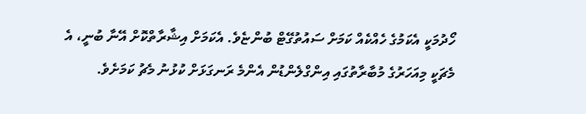ހޯދުމަކީ އެކަމުގެ ހެއްކެއް ކަމަށް ސައުތުގޭޓް ބުންޏެވެ. އެކަމަށް އިޝާރާތްކޮށް އޭނާ ބުނީ، އެ މެޗަކީ މިއަހަރުގެ މުބާރާތުގައި އިންގްލެންޑުން އެންމެ ރަނގަޅަށް ކުޅުނު މެޗު ކަމަށެވެ.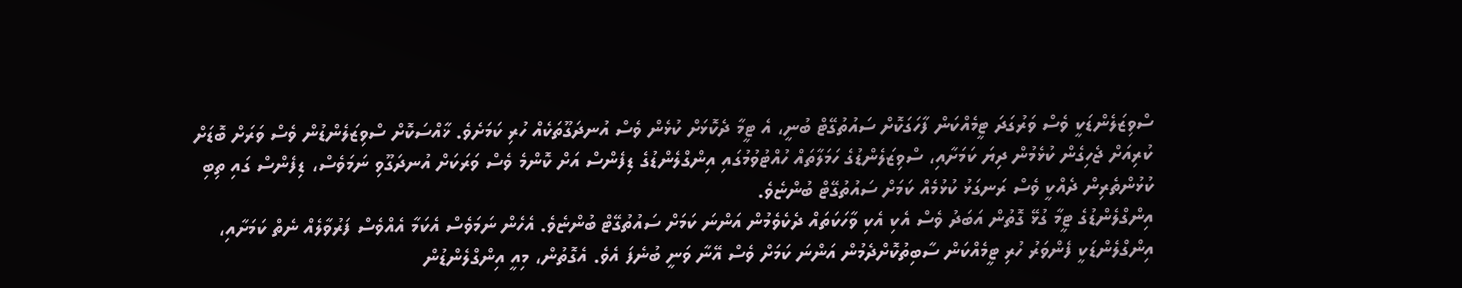ސްވިޒަލެންޑަކީ ވެސް ވަރުގަދަ ޓީމެއްކަން ފާހަގަކޮށް ސައުތުގޭޓް ބުނީ، އެ ޓީމާ ދެކޮޅަށް ކުޅެން ވެސް އުނދަގޫތަކެއް ހުރި ކަމަށެވެ. ޚާއްސަކޮށް ސްވިޒަލެންޑުން ވެސް ވަރަށް ބޮޑަށް ކުރިއަށް ޖެހިގެން ކުޅެމުން ދިޔަ ކަމަށާއި، ސްވިޒަލެންޑުގެ ހަމަލާތައް ހުއްޓުވުމުގައި އިންގްލެންޑުގެ ޑިފެންސް އަށް ކޮންމެ ވެސް ވަރަކަށް އުނދަގޫވި ނަމަވެސް، ޑިފެންސް ގައި ތިބި ކުޅުންތެރިން ދެއްކީ ވެސް ރަނގަޅު ކުޅުމެއް ކަމަށް ސައުތުގޭޓް ބުންޏެވެ.
އިންގްލެންޑުގެ ޓީމާ ގުޅޭ ގޮތުން އަބަދު ވެސް އެކި އެކި ވާހަކަތައް ދެކެވެމުން އަންނަ ކަމަށް ސައުތުގޭޓް ބުންޏެވެ. އެހެން ނަމަވެސް އެކަމާ އެއްވެސް ފަރުވާލެއް ނެތް ކަމަށާއި، އިންގްލެންޑަކީ ފެންވަރު ހުރި ޓީމެއްކަން ސާބިތުކޮށްދެމުން އަންނަ ކަމަށް ވެސް އޭނާ ވަނީ ބުނެފަ އެވެ. އެގޮތުން، މިއީ އިންގްލެންޑުން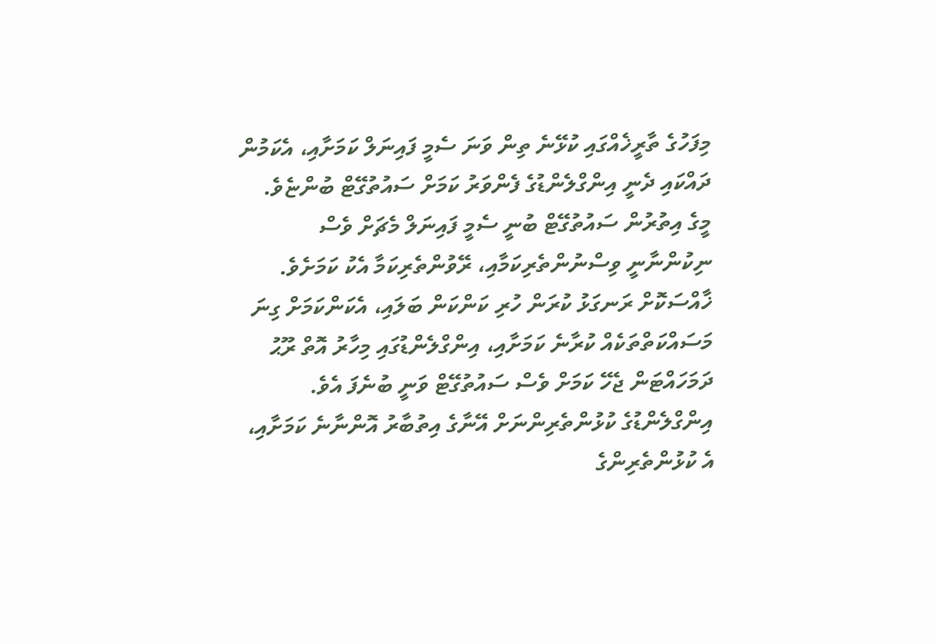މިފަހުގެ ތާރީޚެއްގައި ކުޅޭނެ ތިން ވަނަ ސެމީ ފައިނަލް ކަމަށާއި، އެކަމުން ދައްކައި ދެނީ އިންގްލެންޑުގެ ފެންވަރު ކަމަށް ސައުތުގޭޓް ބުންޏެވެ.
މީގެ އިތުރުން ސައުތުގޭޓް ބުނީ ސެމީ ފައިނަލް މެޗަށް ވެސް ނިކުންނާނީ ވިސްނުންތެރިކަމާއި، ރޭވުންތެރިކަމާ އެކު ކަމަށެވެ. ޚާއްސަކޮށް ރަނގަޅު ކުރަން ހުރި ކަންކަން ބަލައި، އެކަންކަމަށް ގިނަ މަސައްކަތްތަކެއް ކުރާނެ ކަމަށާއި، އިންގްލެންޑުގައި މިހާރު އޮތް ރޫޙު ދަމަހައްޓަން ޖެހޭ ކަމަށް ވެސް ސައުތުގޭޓް ވަނީ ބުނެފަ އެވެ. އިންގްލެންޑުގެ ކުޅުންތެރިންނަށް އޭނާގެ އިތުބާރު އޮންނާނެ ކަމަށާއި، އެ ކުޅުންތެރިންގެ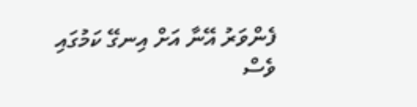ފެންވަރު އޭނާ އަށް އިނގޭ ކަމުގައި ވެސް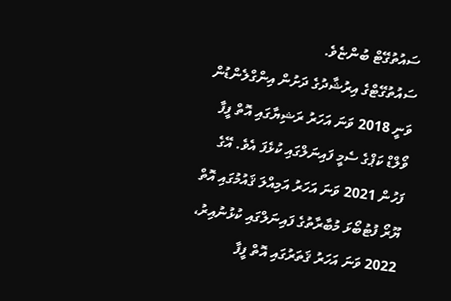ސައުތުގޭޓް ބުންޏެވެ.
ސައުތުގޭޓްގެ އިރުޝާދުގެ ދަށުން އިންގްލެންޑުން ވަނީ 2018 ވަނަ އަހަރު ރަޝިޔާގައި އޮތް ފީފާ ވޯލްޑް ކަޕްގެ ސެމީ ފައިނަލްގައި ކުޅެފަ އެވެ. އޭގެ ފަހުން 2021 ވަނަ އަހަރު އަމިއްލަ ޤައުމުގައި އޮތް ޔޫރޯ ފުޓުބޯޅަ މުބާރާތުގެ ފައިނަލްގައި ކުޅުނުއިރު، 2022 ވަނަ އަހަރު ޤަތަރުގައި އޮތް ފީފާ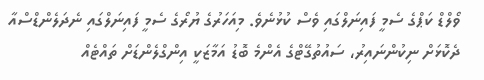ވޯލްޑް ކަޕްގެ ސެމީ ފައިނަލްގައި ވެސް ކުޅުނެވެ. މިއަހަރުގެ ޔުރޯގެ ސެމީ ފައިނަލްގައި ނެދަލެންޑްސްއާ ދެކޮޅަށް ނިކުންނައިރު، ސައުތުގޭޓްގެ އެންމެ ބޮޑު އަމާޒަކީ އިންގްލެންޑަށް ތައްޓެއް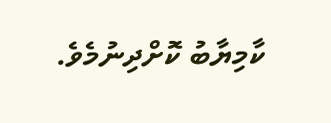ކާމިޔާބު ކޮށްދިނުމެވެ.